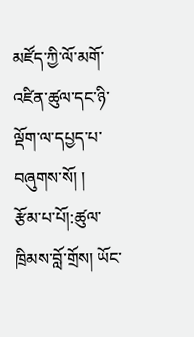མཛོད་ཀྱི་ལོ་མགོ་འཛིན་ཚུལ་དང་ཉི་ལྡོག་ལ་དཔྱད་པ་བཞུགས་སོ། །
རྩོམ་པ་པོ།:ཚུལ་ཁྲིམས་བློ་གྲོས། ཡོང་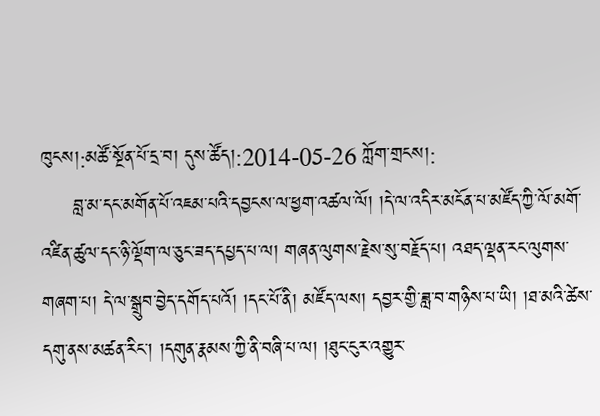ཁུངས།:མཚོ་སྔོན་པོ་དྲ་བ། དུས་ཚོད།:2014-05-26 ཀློག་གྲངས།:
     བླ་མ་དང་མགོན་པོ་འཇམ་པའི་དབྱངས་ལ་ཕྱག་འཚལ་ལོ། །དེ་ལ་འདིར་མངོན་པ་མཛོད་ཀྱི་ལོ་མགོ་འཛིན་ཚུལ་དང་ཉི་ལྡོག་ལ་ཅུང་ཟད་དཔྱད་པ་ལ། གཞན་ལུགས་རྗེས་སུ་བརྗོད་པ། འཐད་ལྡན་རང་ལུགས་གཞག་པ། དེ་ལ་སྒྲུབ་བྱེད་དགོད་པའོ། །དང་པོ་ནི། མཛོད་ལས། དབྱར་གྱི་ཟླ་བ་གཉིས་པ་ཡི། །ཐ་མའི་ཚེས་དགུ་ནས་མཚན་རིང་། །དགུན་རྣམས་ཀྱི་ནི་བཞི་པ་ལ། །ཐུང་ངུར་འགྱུར་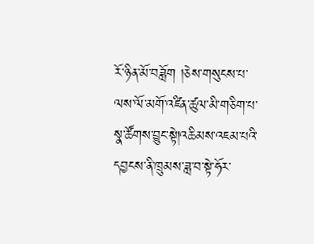རོ་ཉིན་མོ་བཟློག །ཅེས་གསུངས་པ་ལས་ལོ་མགོ་འཛིན་ཚུལ་མི་གཅིག་པ་སྣ་ཚོགས་བྱུང་སྟེ།འཆིམས་འཇམ་པའི་དབྱངས་ནི་ཁྲུམས་ཟླ་བ་སྟེ་ཧོར་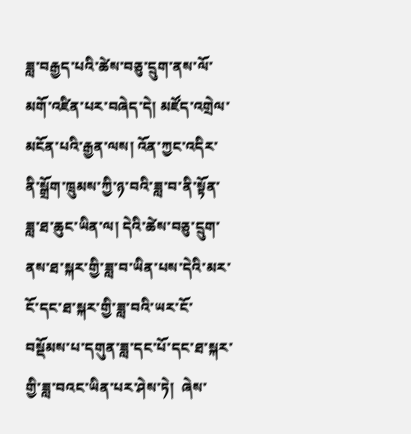ཟླ་བརྒྱད་པའི་ཚེས་བཅུ་དྲུག་ནས་ལོ་མགོ་འཛིན་པར་བཞེད་དེ། མཛོད་འགྲེལ་མངོན་པའི་རྒྱན་ལས། འོན་ཀྱང་འདིར་ནི་སྒྲོག་ཁྲུམས་ཀྱི་ཉ་བའི་ཟླ་བ་ནི་སྟོན་ཟླ་ཐ་ཆུང་ཡིན་ལ། དེའི་ཚེས་བཅུ་དྲུག་ནས་ཐ་སྐར་གྱི་ཟླ་བ་ཡིན་པས་དེའི་མར་ངོ་དང་ཐ་སྐར་གྱི་ཟླ་བའི་ཡར་ངོ་བསྡོམས་པ་དགུན་ཟླ་དང་པོ་དང་ཐ་སྐར་གྱི་ཟླ་བའང་ཡིན་པར་ཤེས་ཏེ།  ཞེས་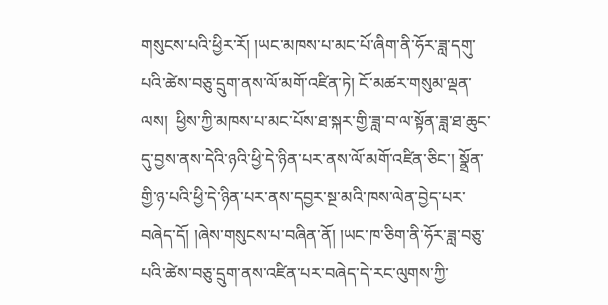གསུངས་པའི་ཕྱིར་རོ། །ཡང་མཁས་པ་མང་པོ་ཞིག་ནི་ཧོར་ཟླ་དགུ་པའི་ཚེས་བཅུ་དྲུག་ནས་ལོ་མགོ་འཛིན་ཏེ། ངོ་མཚར་གསུམ་ལྡན་ལས།  ཕྱིས་ཀྱི་མཁས་པ་མང་པོས་ཐ་སྐར་གྱི་ཟླ་བ་ལ་སྟོན་ཟླ་ཐ་ཆུང་དུ་བྱས་ནས་དེའི་ཉའི་ཕྱི་དེ་ཉིན་པར་ནས་ལོ་མགོ་འཛིན་ཅིང་། སྣྲོན་གྱི་ཉ་པའི་ཕྱི་དེ་ཉིན་པར་ནས་དབྱར་སྔ་མའི་ཁས་ལེན་བྱེད་པར་བཞེད་དོ། །ཞེས་གསུངས་པ་བཞིན་ནོ། །ཡང་ཁ་ཅིག་ནི་ཧོར་ཟླ་བཅུ་པའི་ཚེས་བཅུ་དྲུག་ནས་འཛིན་པར་བཞེད་དེ་རང་ལུགས་ཀྱི་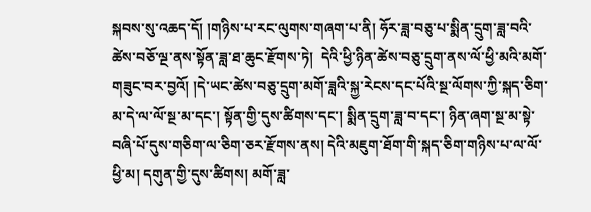སྐབས་སུ་འཆད་དོ། །གཉིས་པ་རང་ལུགས་གཞག་པ་ནི། ཧོར་ཟླ་བཅུ་པ་སྨིན་དྲུག་ཟླ་བའི་ཚེས་བཅོ་ལྔ་ནས་སྟོན་ཟླ་ཐ་ཆུང་རྫོགས་ཏེ།  དེའི་ཕྱི་ཉིན་ཚེས་བཅུ་དྲུག་ནས་ལོ་ཕྱི་མའི་མགོ་གཟུང་བར་བྱའོ། །དེ་ཡང་ཚེས་བཅུ་དྲུག་མགོ་ཟླའི་སྐྱ་རེངས་དང་པོའི་སྔ་ལོགས་ཀྱི་སྐད་ཅིག་མ་དེ་ལ་ལོ་སྔ་མ་དང་། སྟོན་གྱི་དུས་ཚིགས་དང་། སྨིན་དྲུག་ཟླ་བ་དང་། ཉིན་ཞག་སྔ་མ་སྟེ་བཞི་པོ་དུས་གཅིག་ལ་ཅིག་ཅར་རྫོགས་ནས། དེའི་མཇུག་ཐོག་གི་སྐད་ཅིག་གཉིས་པ་ལ་ལོ་ཕྱི་མ། དགུན་གྱི་དུས་ཚིགས། མགོ་ཟླ་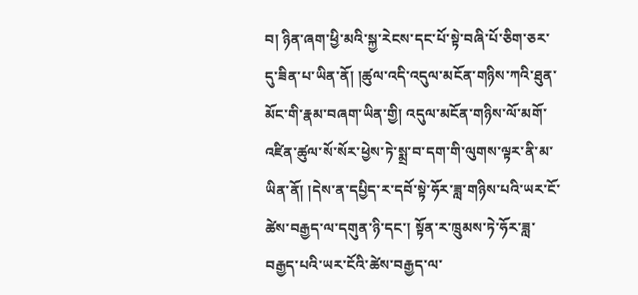བ། ཉིན་ཞག་ཕྱི་མའི་སྐྱ་རེངས་དང་པོ་སྟེ་བཞི་པོ་ཅིག་ཅར་དུ་ཟིན་པ་ཡིན་ནོ། །ཚུལ་འདི་འདུལ་མངོན་གཉིས་ཀའི་ཐུན་མོང་གི་རྣམ་བཞག་ཡིན་གྱི། འདུལ་མངོན་གཉིས་ལོ་མགོ་འཛིན་ཚུལ་སོ་སོར་ཕྱེས་ཏེ་སྨྲ་བ་དག་གི་ལུགས་ལྟར་ནི་མ་ཡིན་ནོ། །དེས་ན་དཔྱིད་ར་དབོ་སྟེ་ཧོར་ཟླ་གཉིས་པའི་ཡར་ངོ་ཚེས་བརྒྱད་ལ་དགུན་ཉི་དང་། སྟོན་ར་ཁྲུམས་ཏེ་ཧོར་ཟླ་བརྒྱད་པའི་ཡར་ངོའི་ཚེས་བརྒྱད་ལ་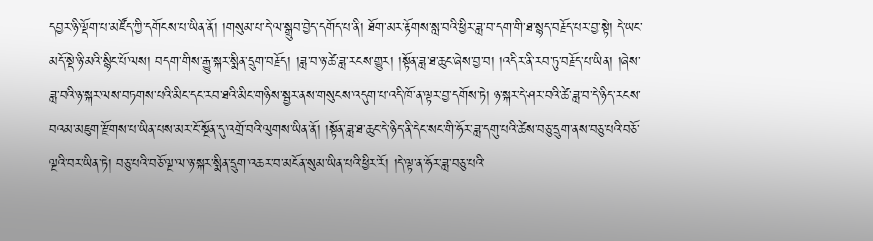དབྱར་ཉི་ལྡོག་པ་མཛོད་ཀྱི་དགོངས་པ་ཡིན་ནོ། །གསུམ་པ་དེ་ལ་སྒྲུབ་བྱེད་དགོད་པ་ནི། ཐོག་མར་རྟོགས་སླ་བའི་ཕྱིར་ཟླ་བ་དག་གི་ཐ་སྙད་བརྗོད་པར་བྱ་སྟེ། དེ་ཡང་མདོ་སྡེ་ཉི་མའི་སྙིང་པོ་ལས། བདག་གིས་རྒྱུ་སྐར་སྨིན་དྲུག་བརྗོད། །ཟླ་བ་ཉ་ཚེ་ཟླ་རངས་གྱུར། །སྟོན་ཟླ་ཐ་ཆུང་ཞེས་བྱ་བ། །འདིར་ནི་རབ་ཏུ་བརྗོད་པ་ཡིན། །ཞེས་ཟླ་བའི་ཉ་སྐར་ལས་བཏགས་པའི་མིང་དང་རབ་ཐའི་མིང་གཉིས་སྦྱར་ནས་གསུངས་འདུག་པ་འདི་ཁོ་ན་ལྟར་བྱ་དགོས་ཏེ། ཉ་སྐར་དེ་ཤར་བའི་ཚེ་ཟླ་བ་དེ་ཉིད་རངས་བའམ་མཇུག་རྫོགས་པ་ཡིན་པས་མར་ངོ་སྔོན་དུ་འགྲོ་བའི་ལུགས་ཡིན་ནོ། །སྟོན་ཟླ་ཐ་ཆུང་དེ་ཉིད་ནི་དེང་སང་གི་ཧོར་ཟླ་དགུ་པའི་ཚེས་བཅུ་དྲུག་ནས་བཅུ་པའི་བཅོ་ལྔའི་བར་ཡིན་ཏེ། བཅུ་པའི་བཅོ་ལྔ་ལ་ཉ་སྐར་སྨིན་དྲུག་འཆར་བ་མངོན་སུམ་ཡིན་པའི་ཕྱིར་རོ། །དེ་ལྟ་ན་ཧོར་ཟླ་བཅུ་པའི་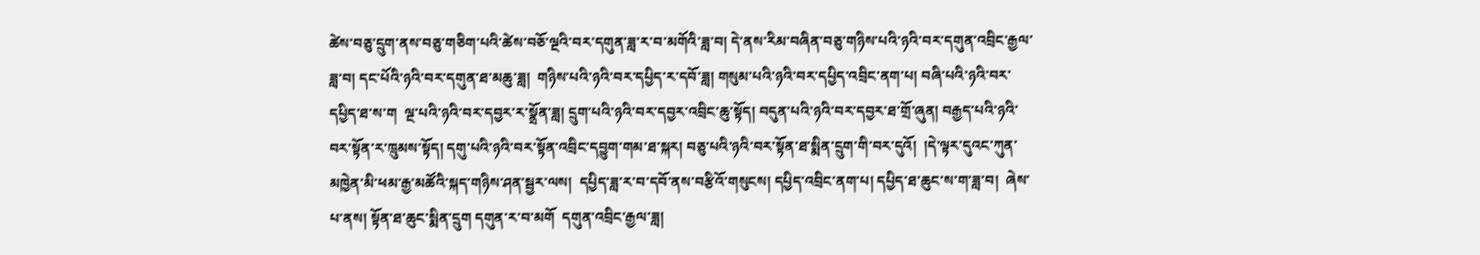ཚེས་བཅུ་དྲུག་ནས་བཅུ་གཅིག་པའི་ཚེས་བཅོ་ལྔའི་བར་དགུན་ཟླ་ར་བ་མགོའི་ཟླ་བ། དེ་ནས་རིམ་བཞིན་བཅུ་གཉིས་པའི་ཉའི་བར་དགུན་འབྲིང་རྒྱལ་ཟླ་བ། དང་པོའི་ཉའི་བར་དགུན་ཐ་མཆུ་ཟླ།  གཉིས་པའི་ཉའི་བར་དཔྱིད་ར་དབོ་ཟླ། གསུམ་པའི་ཉའི་བར་དཔྱིད་འབྲིང་ནག་པ། བཞི་པའི་ཉའི་བར་དཔྱིད་ཐ་ས་ག  ལྔ་པའི་ཉའི་བར་དབྱར་ར་སྣྲོན་ཟླ། དྲུག་པའི་ཉའི་བར་དབྱར་འབྲིང་ཆུ་སྟོད། བདུན་པའི་ཉའི་བར་དབྱར་ཐ་གྲོ་ཞུན། བརྒྱད་པའི་ཉའི་བར་སྟོན་ར་ཁྲུམས་སྟོད། དགུ་པའི་ཉའི་བར་སྟོན་འབྲིང་དབྱུག་གམ་ཐ་སྐར། བཅུ་པའི་ཉའི་བར་སྟོན་ཐ་སྨིན་དྲུག་གི་བར་དུའོ།  །དེ་ལྟར་དུའང་ཀུན་མཁྱེན་མི་ཕམ་རྒྱ་མཚོའི་སྐད་གཉིས་ཤན་སྦྱར་ལས།  དཔྱིད་ཟླ་ར་བ་དབོ་ནས་བརྩིའོ་གསུངས། དཔྱིད་འབྲིང་ནག་པ། དཔྱིད་ཐ་ཆུང་ས་ག་ཟླ་བ།  ཞེས་པ་ནས། སྟོན་ཐ་ཆུང་སྨིན་དྲུག དགུན་ར་བ་མགོ  དགུན་འབྲིང་རྒྱལ་ཟླ།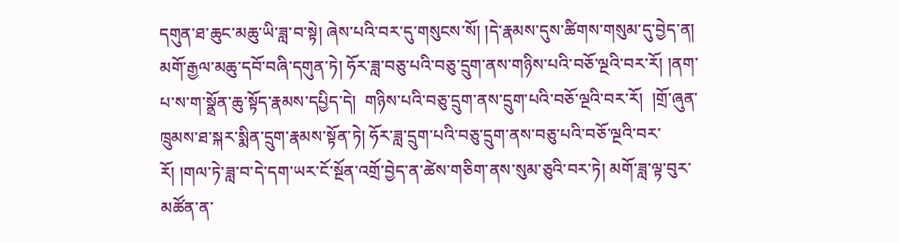དགུན་ཐ་ཆུང་མཆུ་ཡི་ཟླ་བ་སྟེ། ཞེས་པའི་བར་དུ་གསུངས་སོ། །དེ་རྣམས་དུས་ཚིགས་གསུམ་དུ་བྱེད་ན། མགོ་རྒྱལ་མཆུ་དབོ་བཞི་དགུན་ཏེ། ཧོར་ཟླ་བཅུ་པའི་བཅུ་དྲུག་ནས་གཉིས་པའི་བཅོ་ལྔའི་བར་རོ། །ནག་པ་ས་ག་སྣྲོན་ཆུ་སྟོད་རྣམས་དཔྱིད་དེ།  གཉིས་པའི་བཅུ་དྲུག་ནས་དྲུག་པའི་བཅོ་ལྔའི་བར་རོ།  །གྲོ་ཞུན་ཁྲུམས་ཐ་སྐར་སྨིན་དྲུག་རྣམས་སྟོན་ཏེ། ཧོར་ཟླ་དྲུག་པའི་བཅུ་དྲུག་ནས་བཅུ་པའི་བཅོ་ལྔའི་བར་རོ། །གལ་ཏེ་ཟླ་བ་དེ་དག་ཡར་ངོ་སྔོན་འགྲོ་བྱེད་ན་ཚེས་གཅིག་ནས་སུམ་ཅུའི་བར་ཏེ། མགོ་ཟླ་ལྟ་བུར་མཚོན་ན་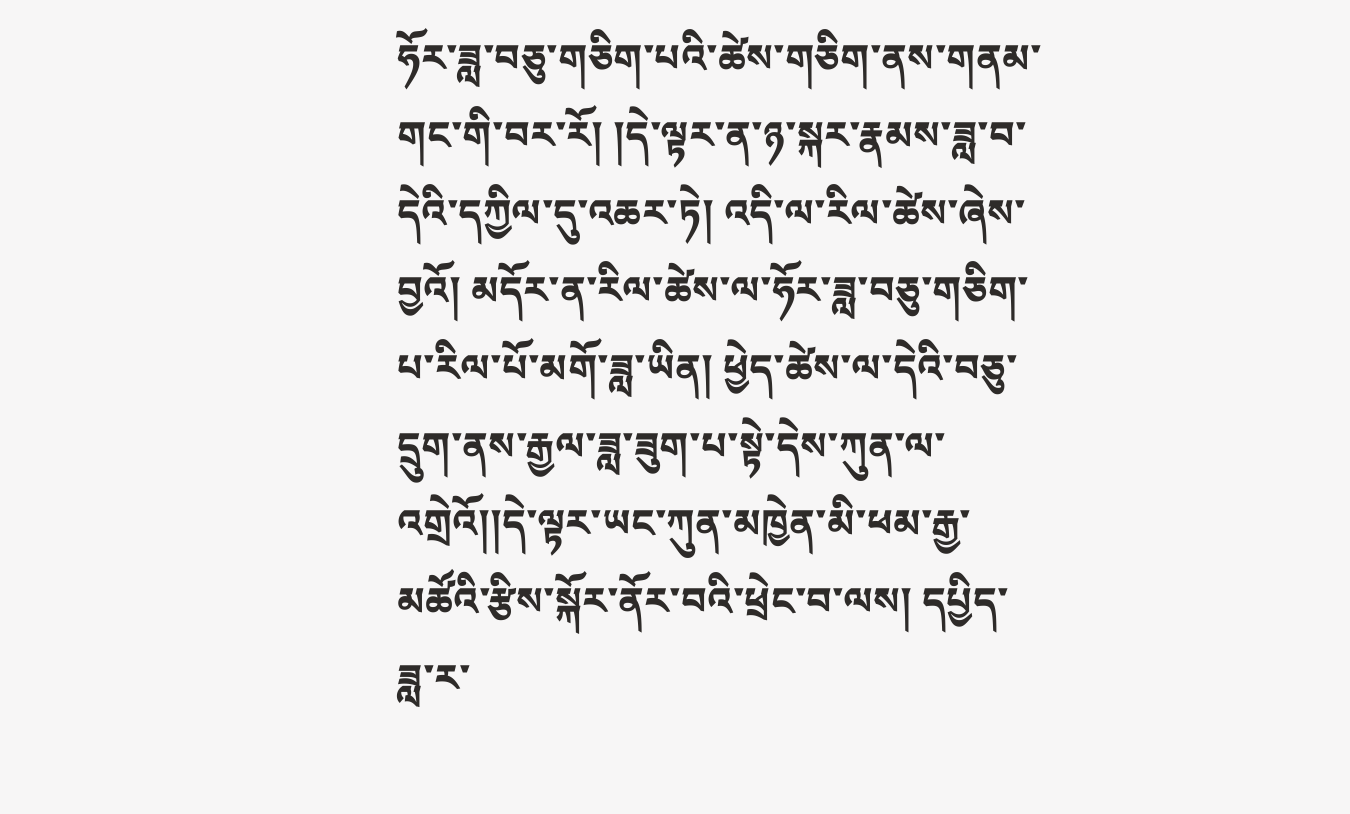ཧོར་ཟླ་བཅུ་གཅིག་པའི་ཚེས་གཅིག་ནས་གནམ་གང་གི་བར་རོ། །དེ་ལྟར་ན་ཉ་སྐར་རྣམས་ཟླ་བ་དེའི་དཀྱིལ་དུ་འཆར་ཏེ། འདི་ལ་རིལ་ཚེས་ཞེས་བྱའོ། མདོར་ན་རིལ་ཚེས་ལ་ཧོར་ཟླ་བཅུ་གཅིག་པ་རིལ་པོ་མགོ་ཟླ་ཡིན། ཕྱེད་ཚེས་ལ་དེའི་བཅུ་དྲུག་ནས་རྒྱལ་ཟླ་ཟུག་པ་སྟེ་དེས་ཀུན་ལ་འགྲེའོ།།དེ་ལྟར་ཡང་ཀུན་མཁྱེན་མི་ཕམ་རྒྱ་མཚོའི་རྩིས་སྐོར་ནོར་བའི་ཕྲེང་བ་ལས། དཔྱིད་ཟླ་ར་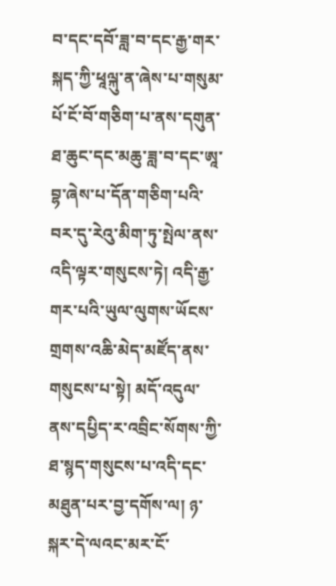བ་དང་དབོ་ཟླ་བ་དང་རྒྱ་གར་སྐད་ཀྱི་ཕཱལྐུ་ན་ཞེས་པ་གསུམ་པོ་ངོ་བོ་གཅིག་པ་ནས་དགུན་ཐ་ཆུང་དང་མཆུ་ཟླ་བ་དང་ཨཱ་བྷ་ཞེས་པ་དོན་གཅིག་པའི་བར་དུ་རེའུ་མིག་ཏུ་སྤེལ་ནས་འདི་ལྟར་གསུངས་ཏེ། འདི་རྒྱ་གར་པའི་ཡུལ་ལུགས་ཡོངས་གྲགས་འཆི་མེད་མཛོད་ནས་གསུངས་པ་སྟེ། མདོ་འདུལ་ནས་དཔྱིད་ར་འབྲིང་སོགས་ཀྱི་ཐ་སྙད་གསུངས་པ་འདི་དང་མཐུན་པར་བྱ་དགོས་ལ། ཉ་སྐར་དེ་ལའང་མར་ངོ་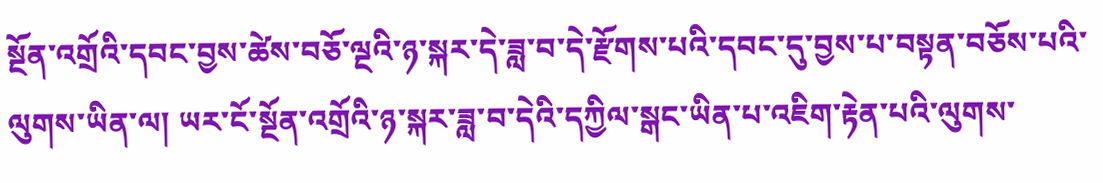སྔོན་འགྲོའི་དབང་བྱས་ཚེས་བཅོ་ལྔའི་ཉ་སྐར་དེ་ཟླ་བ་དེ་རྫོགས་པའི་དབང་དུ་བྱས་པ་བསྟན་བཅོས་པའི་ལུགས་ཡིན་ལ། ཡར་ངོ་སྔོན་འགྲོའི་ཉ་སྐར་ཟླ་བ་དེའི་དཀྱིལ་སྒང་ཡིན་པ་འཇིག་རྟེན་པའི་ལུགས་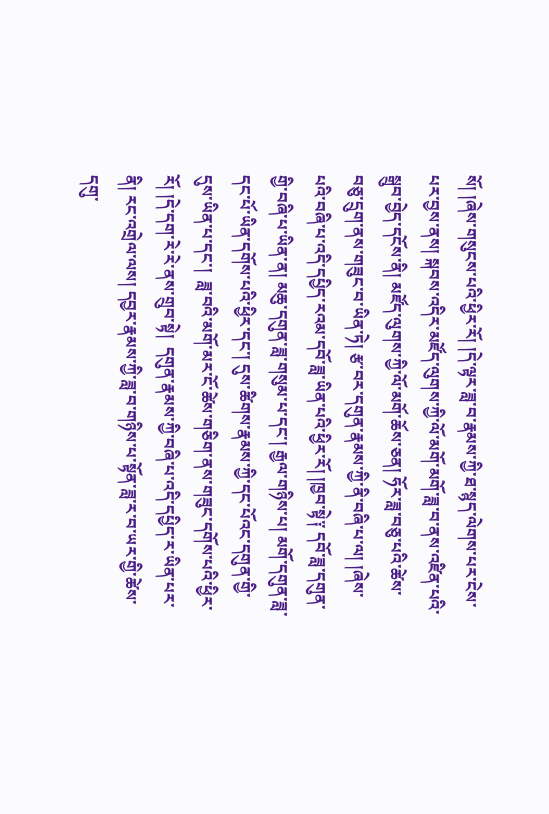སོ། །ཞེས་གསུངས་པའི་ཕྱིར་རོ། །དེ་ལྟར་ཟླ་བ་རྣམས་ཀྱི་ཐ་སྙད་ལེགས་པར་ངེས་པར་བྱས་ནས། སྐབས་འདིར་མཛོད་ལུགས་ཀྱི་ལོ་མགོ་མགོ་ཟླ་བ་ནས་འཛིན་པའི་སྒྲུབ་བྱེད་དངོས་ནི། མཛོད་ལུགས་ཀྱི་ལོ་མགོ་ཆོས་ཅན། ཧོར་ཟླ་བཅུ་པའི་ཚེས་བཅུ་དྲུག་ནས་གཟུང་བ་ཡིན་ཏེ། རྩ་བར་དགུན་རྣམས་ཀྱི་ནི་བཞི་པ་ལ། །ཞེས་པའི་བཞི་པ་འདི་དཔྱིད་རའམ་དབོ་ཟླ་ཡིན་པའི་ཕྱིར་རོ། །ཁྱབ་སྟེ༑ དབོ་ཟླ་དགུན་གྱི་བཞི་པ་ཡིན་ན། མཆུ་དགུན་ཟླ་གསུམ་པ་དང་། རྒྱལ་གཉིས་པ། མགོ་དགུན་ཟླ་དང་པོ་ཡིན་དགོས་པའི་ཕྱིར་དང་། དུས་ཚིགས་རྣམས་ཀྱི་དང་པོའང་དགུན་གྱི་དུས་ཡིན་པ་དང་།  ཟླ་བའི་མགོ་མར་ངོ་ཚེས་གཅིག་ནས་གཟུང་དགོས་པའི་ཕྱིར་རོ། །དེ་དག་རེ་རེ་ནས་གྲུབ་སྟེ།  དགུན་རྣམས་ཀྱི་བཞི་པ་འདི་དཔྱིད་ར་ཡིན་པར་ནི། རང་འགྲེལ་ལས། དབྱར་རྣམས་ཀྱི་ཟླ་བ་གཉིས་པ་སྟོན་ཟླ་ར་བ་ཡར་གྱི་ཚེས་དགུ་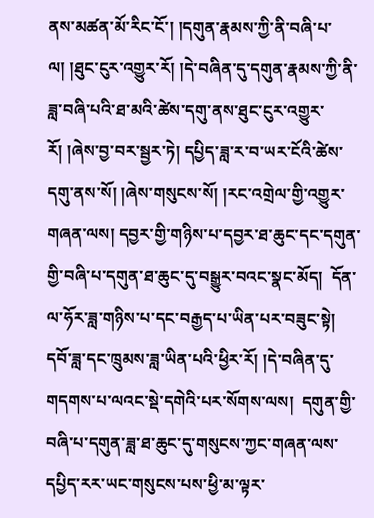ནས་མཚན་མོ་རིང་ངོ་། །དགུན་རྣམས་ཀྱི་ནི་བཞི་པ་ལ། །ཐུང་ངུར་འགྱུར་རོ། །དེ་བཞིན་དུ་དགུན་རྣམས་ཀྱི་ནི་ཟླ་བཞི་པའི་ཐ་མའི་ཚེས་དགུ་ནས་ཐུང་ངུར་འགྱུར་རོ། །ཞེས་བྱ་བར་སྦྱར་ཏེ། དཔྱིད་ཟླ་ར་བ་ཡར་ངོའི་ཚེས་དགུ་ནས་སོ། །ཞེས་གསུངས་སོ། །རང་འགྲེལ་གྱི་འགྱུར་གཞན་ལས། དབྱར་གྱི་གཉིས་པ་དབྱར་ཐ་ཆུང་དང་དགུན་གྱི་བཞི་པ་དགུན་ཐ་ཆུང་དུ་བསྒྱུར་བའང་སྣང་མོད།  དོན་ལ་ཧོར་ཟླ་གཉིས་པ་དང་བརྒྱད་པ་ཡིན་པར་བཟུང་སྟེ། དབོ་ཟླ་དང་ཁྲུམས་ཟླ་ཡིན་པའི་ཕྱིར་རོ། །དེ་བཞིན་དུ་གདགས་པ་ལའང་སྡེ་དགེའི་པར་སོགས་ལས།  དགུན་གྱི་བཞི་པ་དགུན་ཟླ་ཐ་ཆུང་དུ་གསུངས་ཀྱང་གཞན་ལས་དཔྱིད་རར་ཡང་གསུངས་པས་ཕྱི་མ་ལྟར་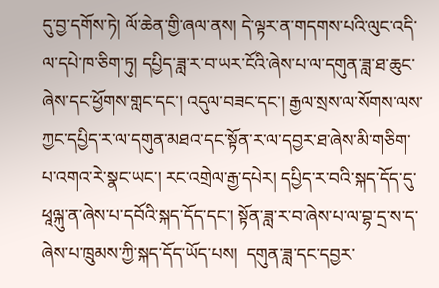དུ་བྱ་དགོས་ཏེ། ལོ་ཆེན་གྱི་ཞལ་ནས། དེ་ལྟར་ན་གདགས་པའི་ལུང་འདི་ལ་དཔེ་ཁ་ཅིག་ཏུ། དཔྱིད་ཟླ་ར་བ་ཡར་ངོའི་ཞེས་པ་ལ་དགུན་ཟླ་ཐ་ཆུང་ཞེས་དང་ཕྱོགས་གླང་དང་། འདུལ་བཟང་དང་། རྒྱལ་སྲས་ལ་སོགས་ལས་ཀྱང་དཔྱིད་ར་ལ་དགུན་མཐའ་དང་སྟོན་ར་ལ་དབྱར་ཐ་ཞེས་མི་གཅིག་པ་འགའ་རེ་སྣང་ཡང་། རང་འགྲེལ་རྒྱ་དཔེར། དཔྱིད་ར་བའི་སྐད་དོད་དུ་ཕཱལྐུ་ན་ཞེས་པ་དབོའི་སྐད་དོད་དང་། སྟོན་ཟླ་ར་བ་ཞེས་པ་ལ་བྷ་དྲ་ས་ད་ཞེས་པ་ཁྲུམས་ཀྱི་སྐད་དོད་ཡོད་པས།  དགུན་ཟླ་དང་དབྱར་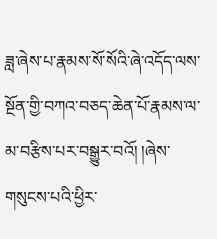ཟླ་ཞེས་པ་རྣམས་སོ་སོའི་ཞེ་འདོད་ལས་སྔོན་གྱི་བཀའ་བཅད་ཆེན་པོ་རྣམས་ལ་མ་བརྩིས་པར་བསྒྱུར་བའོ། །ཞེས་གསུངས་པའི་ཕྱིར་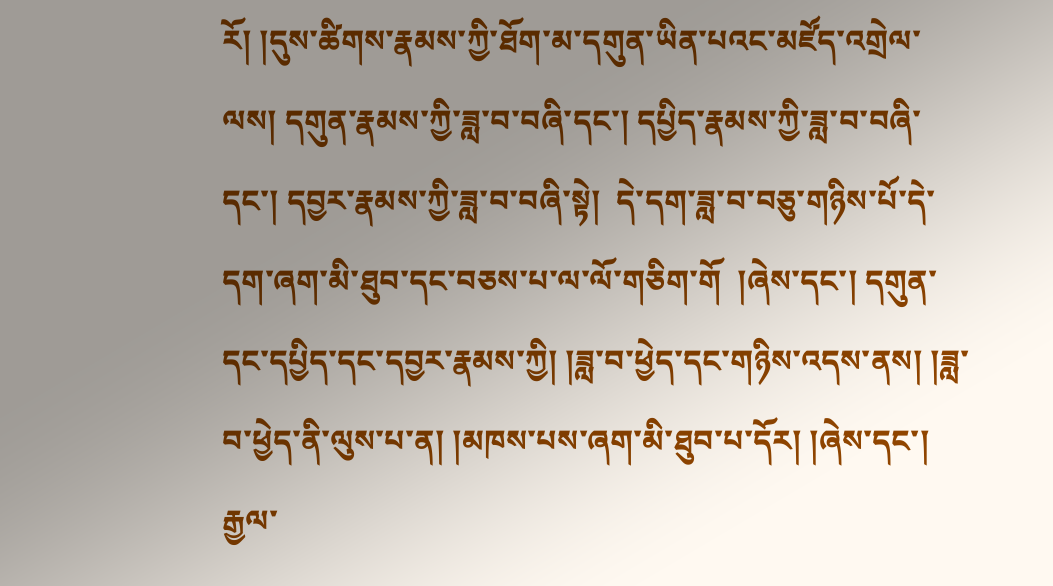རོ། །དུས་ཚིགས་རྣམས་ཀྱི་ཐོག་མ་དགུན་ཡིན་པའང་མཛོད་འགྲེལ་ལས། དགུན་རྣམས་ཀྱི་ཟླ་བ་བཞི་དང་། དཔྱིད་རྣམས་ཀྱི་ཟླ་བ་བཞི་དང་། དབྱར་རྣམས་ཀྱི་ཟླ་བ་བཞི་སྟེ།  དེ་དག་ཟླ་བ་བཅུ་གཉིས་པོ་དེ་དག་ཞག་མི་ཐུབ་དང་བཅས་པ་ལ་ལོ་གཅིག་གོ  །ཞེས་དང་། དགུན་དང་དཔྱིད་དང་དབྱར་རྣམས་ཀྱི། །ཟླ་བ་ཕྱེད་དང་གཉིས་འདས་ནས། །ཟླ་བ་ཕྱེད་ནི་ལུས་པ་ན། །མཁས་པས་ཞག་མི་ཐུབ་པ་དོར། །ཞེས་དང་། རྒྱལ་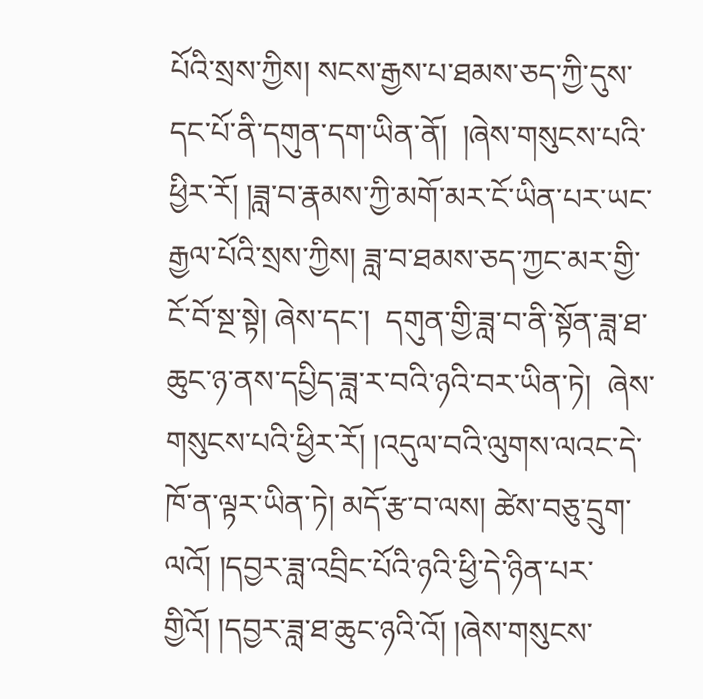པོའི་སྲས་ཀྱིས། སངས་རྒྱས་པ་ཐམས་ཅད་ཀྱི་དུས་དང་པོ་ནི་དགུན་དག་ཡིན་ནོ།  །ཞེས་གསུངས་པའི་ཕྱིར་རོ། །ཟླ་བ་རྣམས་ཀྱི་མགོ་མར་ངོ་ཡིན་པར་ཡང་རྒྱལ་པོའི་སྲས་ཀྱིས། ཟླ་བ་ཐམས་ཅད་ཀྱང་མར་གྱི་ངོ་བོ་སྔ་སྟེ། ཞེས་དང་།  དགུན་གྱི་ཟླ་བ་ནི་སྟོན་ཟླ་ཐ་ཆུང་ཉ་ནས་དཔྱིད་ཟླ་ར་བའི་ཉའི་བར་ཡིན་ཏེ།  ཞེས་གསུངས་པའི་ཕྱིར་རོ། །འདུལ་བའི་ལུགས་ལའང་དེ་ཁོ་ན་ལྟར་ཡིན་ཏེ། མདོ་རྩ་བ་ལས། ཚེས་བཅུ་དྲུག་ལའོ། །དབྱར་ཟླ་འབྲིང་པོའི་ཉའི་ཕྱི་དེ་ཉིན་པར་གྱིའོ། །དབྱར་ཟླ་ཐ་ཆུང་ཉའི་འོ། །ཞེས་གསུངས་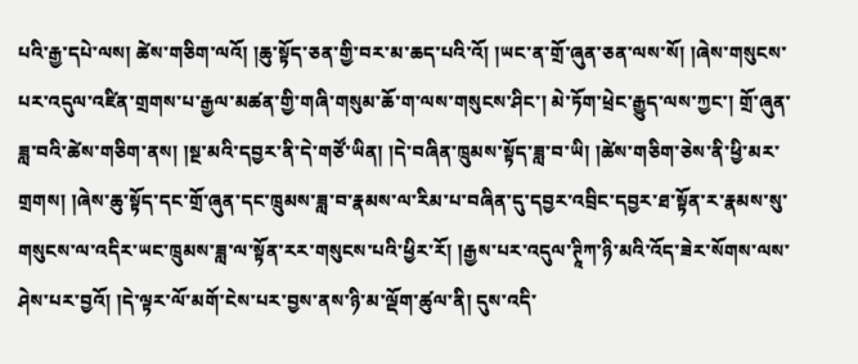པའི་རྒྱ་དཔེ་ལས། ཚེས་གཅིག་ལའོ། །ཆུ་སྟོད་ཅན་གྱི་བར་མ་ཆད་པའི་འོ། །ཡང་ན་གྲོ་ཞུན་ཅན་ལས་སོ། །ཞེས་གསུངས་པར་འདུལ་འཛིན་གྲགས་པ་རྒྱལ་མཚན་གྱི་གཞི་གསུམ་ཆོ་ག་ལས་གསུངས་ཤིང་། མེ་ཏོག་ཕྲེང་རྒྱུད་ལས་ཀྱང་། གྲོ་ཞུན་ཟླ་བའི་ཚེས་གཅིག་ནས། །སྔ་མའི་དབྱར་ནི་དེ་གཙོ་ཡིན། །དེ་བཞིན་ཁྲུམས་སྟོད་ཟླ་བ་ཡི། །ཚེས་གཅིག་ཅེས་ནི་ཕྱི་མར་གྲགས། །ཞེས་ཆུ་སྟོད་དང་གྲོ་ཞུན་དང་ཁྲུམས་ཟླ་བ་རྣམས་ལ་རིམ་པ་བཞིན་དུ་དབྱར་འབྲིང་དབྱར་ཐ་སྟོན་ར་རྣམས་སུ་གསུངས་ལ་འདིར་ཡང་ཁྲུམས་ཟླ་ལ་སྟོན་རར་གསུངས་པའི་ཕྱིར་རོ། །རྒྱས་པར་འདུལ་ཊཱིཀ་ཉི་མའི་འོད་ཟེར་སོགས་ལས་ཤེས་པར་བྱའོ། །དེ་ལྟར་ལོ་མགོ་ངེས་པར་བྱས་ནས་ཉི་མ་ལྡོག་ཚུལ་ནི། དུས་འདི་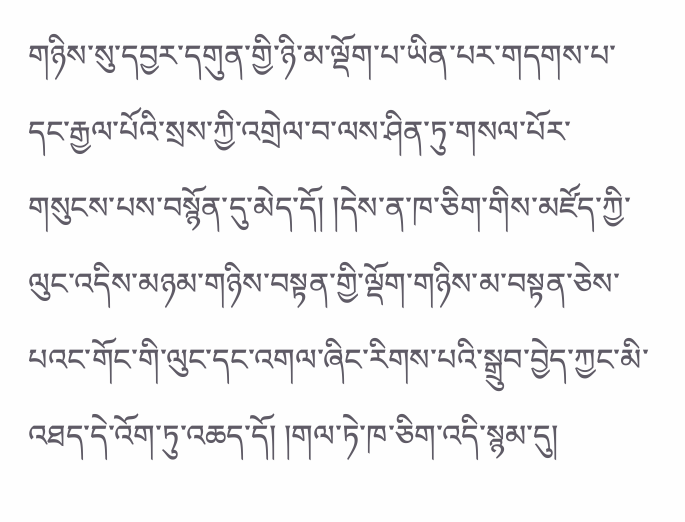གཉིས་སུ་དབྱར་དགུན་གྱི་ཉི་མ་ལྡོག་པ་ཡིན་པར་གདགས་པ་དང་རྒྱལ་པོའི་སྲས་ཀྱི་འགྲེལ་བ་ལས་ཤིན་ཏུ་གསལ་པོར་གསུངས་པས་བསྙོན་དུ་མེད་དོ། །དེས་ན་ཁ་ཅིག་གིས་མཛོད་ཀྱི་ལུང་འདིས་མཉམ་གཉིས་བསྟན་གྱི་ལྡོག་གཉིས་མ་བསྟན་ཅེས་པའང་གོང་གི་ལུང་དང་འགལ་ཞིང་རིགས་པའི་སྒྲུབ་བྱེད་ཀྱང་མི་འཐད་དེ་འོག་ཏུ་འཆད་དོ། །གལ་ཏེ་ཁ་ཅིག་འདི་སྙམ་དུ།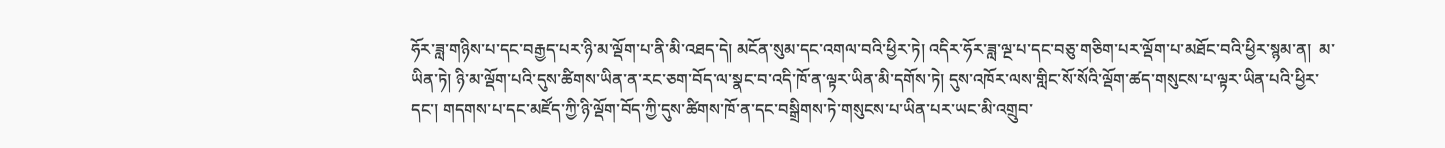ཧོར་ཟླ་གཉིས་པ་དང་བརྒྱད་པར་ཉི་མ་ལྡོག་པ་ནི་མི་འཐད་དེ། མངོན་སུམ་དང་འགལ་བའི་ཕྱིར་ཏེ། འདིར་ཧོར་ཟླ་ལྔ་པ་དང་བཅུ་གཅིག་པར་ལྡོག་པ་མཐོང་བའི་ཕྱིར་སྙམ་ན།  མ་ཡིན་ཏེ། ཉི་མ་ལྡོག་པའི་དུས་ཚིགས་ཡིན་ན་རང་ཅག་བོད་ལ་སྣང་བ་འདི་ཁོ་ན་ལྟར་ཡིན་མི་དགོས་ཏེ། དུས་འཁོར་ལས་གླིང་སོ་སོའི་ལྡོག་ཚད་གསུངས་པ་ལྟར་ཡིན་པའི་ཕྱིར་དང་། གདགས་པ་དང་མཛོད་ཀྱི་ཉི་ལྡོག་བོད་ཀྱི་དུས་ཚིགས་ཁོ་ན་དང་བསྒྲིགས་ཏེ་གསུངས་པ་ཡིན་པར་ཡང་མི་འགྲུབ་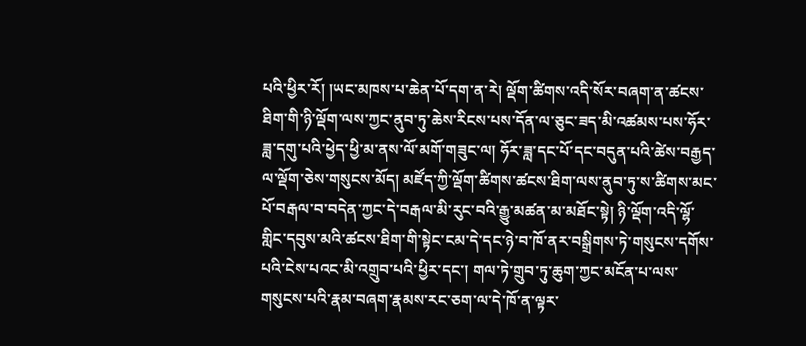པའི་ཕྱིར་རོ། །ཡང་མཁས་པ་ཆེན་པོ་དག་ན་རེ། ལྡོག་ཚིགས་འདི་སོར་བཞག་ན་ཚངས་ཐིག་གི་ཉི་ལྡོག་ལས་ཀྱང་ནུབ་ཏུ་ཆེས་རིངས་པས་དོན་ལ་ཅུང་ཟད་མི་འཚམས་པས་ཧོར་ཟླ་དགུ་པའི་ཕྱེད་ཕྱི་མ་ནས་ལོ་མགོ་གཟུང་ལ། ཧོར་ཟླ་དང་པོ་དང་བདུན་པའི་ཚེས་བརྒྱད་ལ་ལྡོག་ཅེས་གསུངས་མོད། མཛོད་ཀྱི་ལྡོག་ཚིགས་ཚངས་ཐིག་ལས་ནུབ་ཏུ་ས་ཚིགས་མང་པོ་བརྒལ་བ་བདེན་ཀྱང་དེ་བརྒལ་མི་རུང་བའི་རྒྱུ་མཚན་མ་མཐོང་སྟེ། ཉི་ལྡོག་འདི་ལྷོ་གླིང་དབུས་མའི་ཚངས་ཐིག་གི་སྟེང་ངམ་དེ་དང་ཉེ་བ་ཁོ་ནར་བསྒྲིགས་ཏེ་གསུངས་དགོས་པའི་ངེས་པའང་མི་འགྲུབ་པའི་ཕྱིར་དང་། གལ་ཏེ་གྲུབ་ཏུ་ཆུག་ཀྱང་མངོན་པ་ལས་གསུངས་པའི་རྣམ་བཞག་རྣམས་རང་ཅག་ལ་དེ་ཁོ་ན་ལྟར་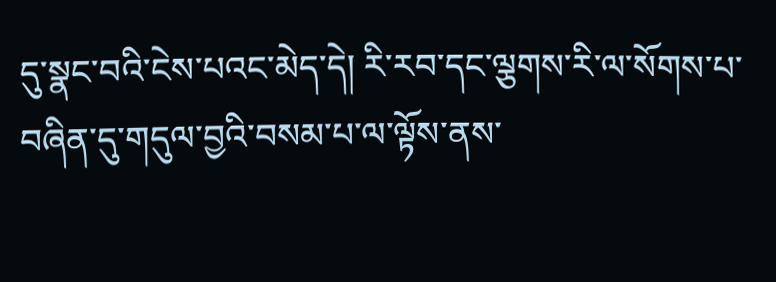དུ་སྣང་བའི་ངེས་པའང་མེད་དེ། རི་རབ་དང་ལྕགས་རི་ལ་སོགས་པ་བཞིན་དུ་གདུལ་བྱའི་བསམ་པ་ལ་ལྟོས་ནས་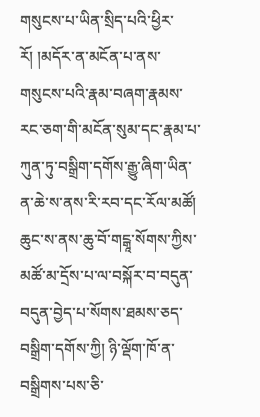གསུངས་པ་ཡིན་སྲིད་པའི་ཕྱིར་རོ། །མདོར་ན་མངོན་པ་ནས་གསུངས་པའི་རྣམ་བཞག་རྣམས་རང་ཅག་གི་མངོན་སུམ་དང་རྣམ་པ་ཀུན་ཏུ་བསྒྲིག་དགོས་རྒྱུ་ཞིག་ཡིན་ན་ཆེ་ས་ནས་རི་རབ་དང་རོལ་མཚོ། ཆུང་ས་ནས་ཆུ་བོ་གངྒཱ་སོགས་ཀྱིས་མཚོ་མ་དྲོས་པ་ལ་བསྐོར་བ་བདུན་བདུན་བྱེད་པ་སོགས་ཐམས་ཅད་བསྒྲིག་དགོས་ཀྱི། ཉི་ལྡོག་ཁོ་ན་བསྒྲིགས་པས་ཅི་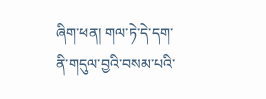ཞིག་ཕན། གལ་ཏེ་དེ་དག་ནི་གདུལ་བྱའི་བསམ་པའི་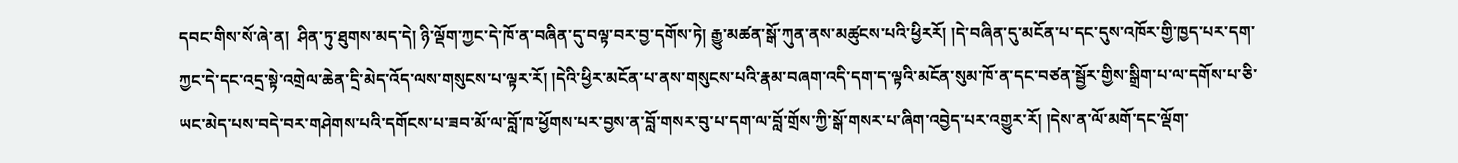དབང་གིས་སོ་ཞེ་ན།  ཤིན་ཏུ་ཐུགས་མད་དེ། ཉི་ལྡོག་ཀྱང་དེ་ཁོ་ན་བཞིན་དུ་བལྟ་བར་བྱ་དགོས་ཏེ། རྒྱུ་མཚན་སྒོ་ཀུན་ནས་མཚུངས་པའི་ཕྱིརརོ། །དེ་བཞིན་དུ་མངོན་པ་དང་དུས་འཁོར་གྱི་ཁྱད་པར་དག་ཀྱང་དེ་དང་འདྲ་སྟེ་འགྲེལ་ཆེན་དྲི་མེད་འོད་ལས་གསུངས་པ་ལྟར་རོ། །དེའི་ཕྱིར་མངོན་པ་ནས་གསུངས་པའི་རྣམ་བཞག་འདི་དག་ད་ལྟའི་མངོན་སུམ་ཁོ་ན་དང་བཙན་སྦྱོར་གྱིས་སྒྲིག་པ་ལ་དགོས་པ་ཅི་ཡང་མེད་པས་བདེ་བར་གཤེགས་པའི་དགོངས་པ་ཟབ་མོ་ལ་བློ་ཁ་ཕྱོགས་པར་བྱས་ན་བློ་གསར་བུ་པ་དག་ལ་བློ་གྲོས་ཀྱི་སྒོ་གསར་པ་ཞིག་འབྱེད་པར་འགྱུར་རོ། །དེས་ན་ལོ་མགོ་དང་ལྡོག་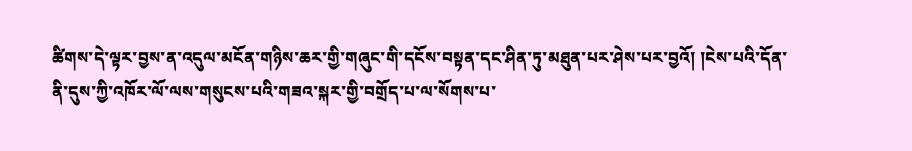ཚིགས་དེ་ལྟར་བྱས་ན་འདུལ་མངོན་གཉིས་ཆར་གྱི་གཞུང་གི་དངོས་བསྟན་དང་ཤིན་ཏུ་མཐུན་པར་ཤེས་པར་བྱའོ། །ངེས་པའི་དོན་ནི་དུས་ཀྱི་འཁོར་ལོ་ལས་གསུངས་པའི་གཟའ་སྐར་གྱི་བགྲོད་པ་ལ་སོགས་པ་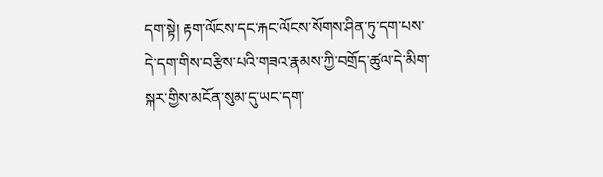དག་སྟེ། རྟག་ལོངས་དང་རྐང་ལོངས་སོགས་ཤིན་ཏུ་དག་པས་དེ་དག་གིས་བརྩིས་པའི་གཟའ་རྣམས་ཀྱི་བགྲོད་ཚུལ་དེ་མིག་སྐར་གྱིས་མངོན་སུམ་དུ་ཡང་དག་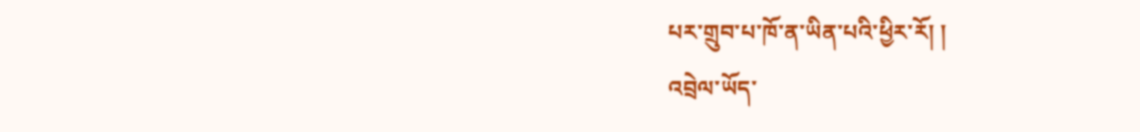པར་གྲུབ་པ་ཁོ་ན་ཡིན་པའི་ཕྱིར་རོ། །
འབྲེལ་ཡོད་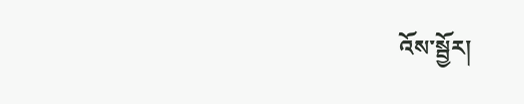འོས་སྦྱོར།